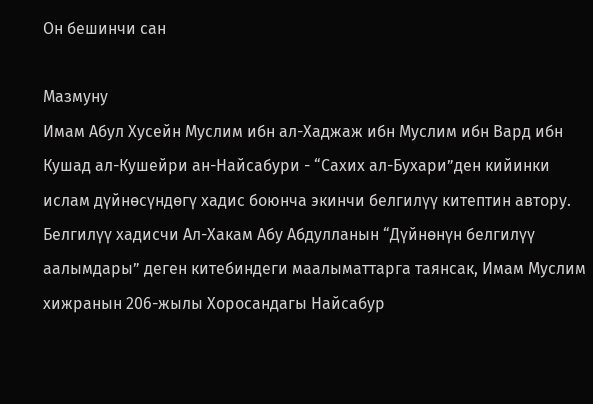Он бешинчи сан

Мазмуну
Имам Абул Хусейн Муслим ибн ал-Хаджаж ибн Муслим ибн Вард ибн Кушад ал-Кушейри ан-Найсабури - “Сахих ал-Бухари”ден кийинки ислам дүйнөсүндөгү хадис боюнча экинчи белгилүү китептин автору.
Белгилүү хадисчи Ал-Хакам Абу Абдулланын “Дүйнөнүн белгилүү аалымдары” деген китебиндеги маалыматтарга таянсак, Имам Муслим хижранын 206-жылы Хоросандагы Найсабур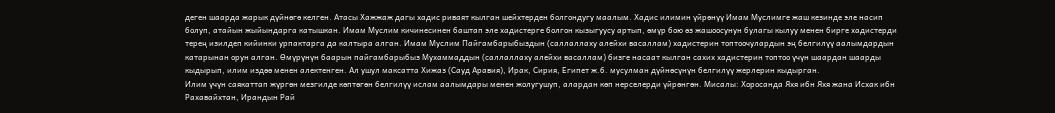деген шаарда жарык дүйнөгө келген. Атасы Хажжаж дагы хадис риваят кылган шейхтерден болгондугу маалым. Хадис илимин үйрөнүү Имам Муслимге жаш кезинде эле насип болуп, атайын жыйындарга катышкан. Имам Муслим кичинесинен баштап эле хадистерге болгон кызыгуусу артып, өмүр бою өз жашоосунун булагы кылуу менен бирге хадистерди терең изилдеп кийинки урпактарга да калтыра алган. Имам Муслим Пайгамбарыбыздын (саллаллаху алейхи васаллам) хадистерин топтоочулардын эң белгилүү аалымдардын катарынан орун алган. Өмүрүнүн баарын пайгамбарыбыз Мухаммаддын (саллаллаху алейхи васаллам) бизге насаат кылган сахих хадистерин топтоо үчүн шаардан шаарды кыдырып, илим издөө менен алектенген. Ал ушул максатта Хижаз (Сауд Аравия), Ирак, Сирия, Египет ж.б. мусулман дүйнөсүнүн белгилүү жерлерин кыдырган.
Илим үчүн саякаттап жүргөн мезгилде көптөгөн белгилүү ислам аалымдары менен жолугушуп, алардан көп нерселерди үйрөнгөн. Мисалы: Хоросанда Яхя ибн Яхя жана Исхак ибн Рахавайхтан, Ирандын Рай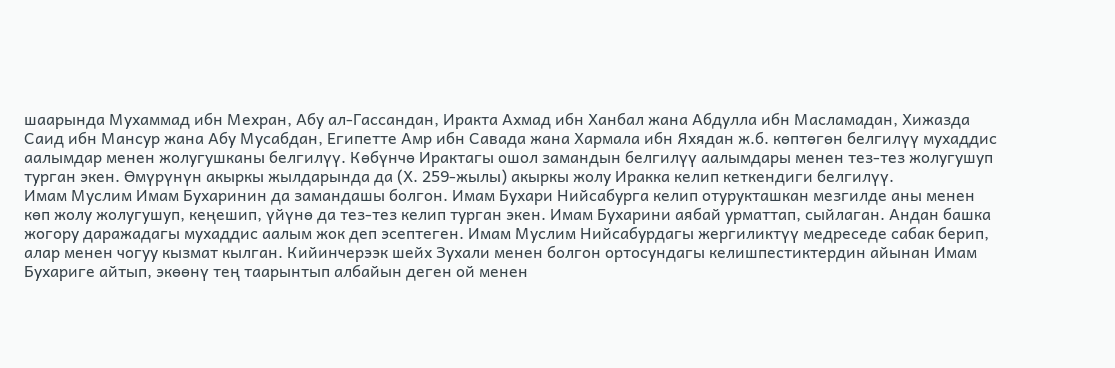шаарында Мухаммад ибн Мехран, Абу ал-Гассандан, Иракта Ахмад ибн Ханбал жана Абдулла ибн Масламадан, Хижазда Саид ибн Мансур жана Абу Мусабдан, Египетте Амр ибн Савада жана Хармала ибн Яхядан ж.б. көптөгөн белгилүү мухаддис аалымдар менен жолугушканы белгилүү. Көбүнчө Ирактагы ошол замандын белгилүү аалымдары менен тез-тез жолугушуп турган экен. Өмүрүнүн акыркы жылдарында да (Х. 259-жылы) акыркы жолу Иракка келип кеткендиги белгилүү.
Имам Муслим Имам Бухаринин да замандашы болгон. Имам Бухари Нийсабурга келип отурукташкан мезгилде аны менен көп жолу жолугушуп, кеңешип, үйүнө да тез-тез келип турган экен. Имам Бухарини аябай урматтап, сыйлаган. Андан башка жогору даражадагы мухаддис аалым жок деп эсептеген. Имам Муслим Нийсабурдагы жергиликтүү медреседе сабак берип, алар менен чогуу кызмат кылган. Кийинчерээк шейх Зухали менен болгон ортосундагы келишпестиктердин айынан Имам Бухариге айтып, экөөнү тең таарынтып албайын деген ой менен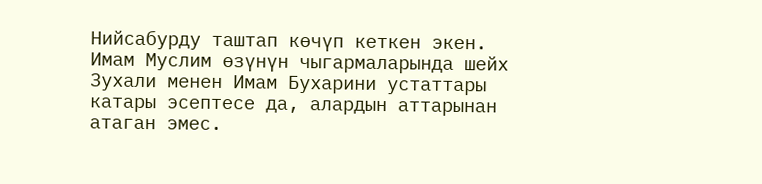Нийсабурду таштап көчүп кеткен экен. Имам Муслим өзүнүн чыгармаларында шейх Зухали менен Имам Бухарини устаттары катары эсептесе да, алардын аттарынан атаган эмес.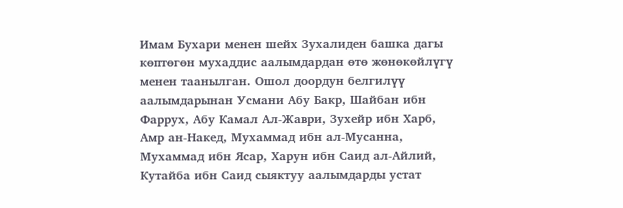Имам Бухари менен шейх Зухалиден башка дагы көптөгөн мухаддис аалымдардан өтө жөнөкөйлүгү менен таанылган. Ошол доордун белгилүү аалымдарынан Усмани Абу Бакр, Шайбан ибн Фаррух, Абу Камал Ал-Жаври, Зухейр ибн Харб, Амр ан-Накед, Мухаммад ибн ал-Мусанна, Мухаммад ибн Ясар, Харун ибн Саид ал-Айлий, Кутайба ибн Саид сыяктуу аалымдарды устат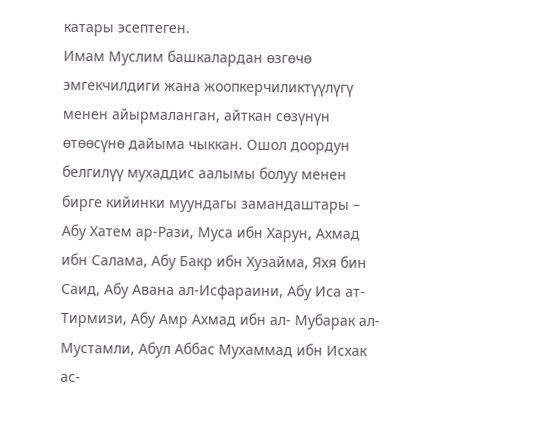катары эсептеген.
Имам Муслим башкалардан өзгөчө эмгекчилдиги жана жоопкерчиликтүүлүгү менен айырмаланган, айткан сөзүнүн өтөөсүнө дайыма чыккан. Ошол доордун белгилүү мухаддис аалымы болуу менен бирге кийинки муундагы замандаштары – Абу Хатем ар-Рази, Муса ибн Харун, Ахмад ибн Салама, Абу Бакр ибн Хузайма, Яхя бин Саид, Абу Авана ал-Исфараини, Абу Иса ат-Тирмизи, Абу Амр Ахмад ибн ал- Мубарак ал-Мустамли, Абул Аббас Мухаммад ибн Исхак ас-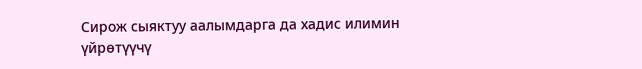Сирож сыяктуу аалымдарга да хадис илимин үйрөтүүчү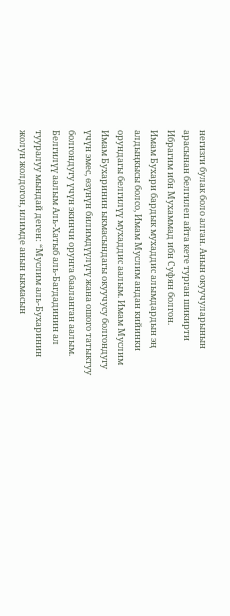негизги булак боло алган. Анын окуучуларынын арасынан белгилеп айта кете турган шикирти Ибрагим ибн Мухаммад ибн Суфян болгон.
Имам Бухари бардык мухаддис алымдардын эң алдыңкысы болсо, Имам Муслим андан кийинки орундагы белгилүү мухаддис аалым. Имам Муслим Имам Бухаринин ыкмасындагы окуучусу болгондугу үчүн эмес, өзүнүн билимдүүлүгү жана ошого татыктуу болгондугу үчүн экинчи орунга бааланган аалым. Белгилүү аалым Аль-Хатыб аль-Багдадинин ал тууралуу мындай деген: “Муслим аль-Бухаринин жолун жолдогон, илимде анын ыкмасын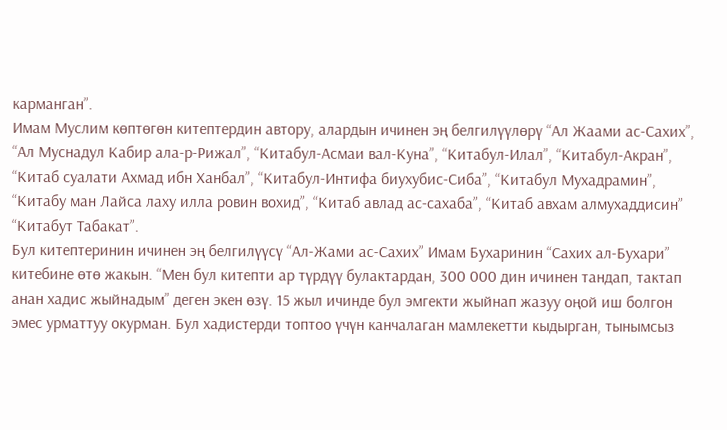карманган”.
Имам Муслим көптөгөн китептердин автору, алардын ичинен эң белгилүүлөрү “Ал Жаами ас-Сахих”, “Ал Муснадул Кабир ала-р-Рижал”, “Китабул-Асмаи вал-Куна”, “Китабул-Илал”, “Китабул-Акран”, “Китаб суалати Ахмад ибн Ханбал”, “Китабул-Интифа биухубис-Сиба”, “Китабул Мухадрамин”, “Китабу ман Лайса лаху илла ровин вохид”, “Китаб авлад ас-сахаба”, “Китаб авхам алмухаддисин” “Китабут Табакат”.
Бул китептеринин ичинен эң белгилүүсү “Ал-Жами ас-Сахих” Имам Бухаринин “Сахих ал-Бухари” китебине өтө жакын. “Мен бул китепти ар түрдүү булактардан, 300 000 дин ичинен тандап, тактап анан хадис жыйнадым” деген экен өзү. 15 жыл ичинде бул эмгекти жыйнап жазуу оңой иш болгон эмес урматтуу окурман. Бул хадистерди топтоо үчүн канчалаган мамлекетти кыдырган, тынымсыз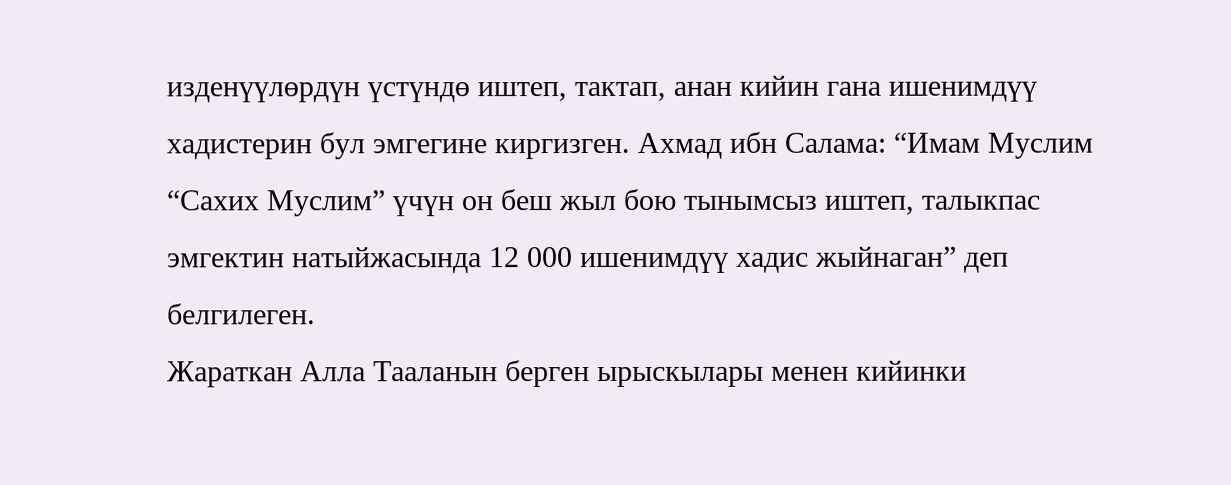изденүүлөрдүн үстүндө иштеп, тактап, анан кийин гана ишенимдүү хадистерин бул эмгегине киргизген. Ахмад ибн Салама: “Имам Муслим “Сахих Муслим” үчүн он беш жыл бою тынымсыз иштеп, талыкпас эмгектин натыйжасында 12 000 ишенимдүү хадис жыйнаган” деп белгилеген.
Жараткан Алла Тааланын берген ырыскылары менен кийинки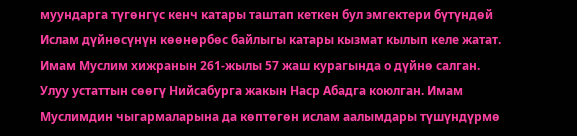муундарга түгөнгүс кенч катары таштап кеткен бул эмгектери бүтүндөй Ислам дүйнөсүнүн көөнөрбөс байлыгы катары кызмат кылып келе жатат. Имам Муслим хижранын 261-жылы 57 жаш курагында о дүйнө салган. Улуу устаттын сөөгү Нийсабурга жакын Наср Абадга коюлган. Имам Муслимдин чыгармаларына да көптөгөн ислам аалымдары түшүндүрмө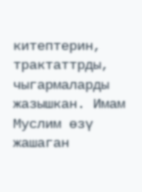китептерин, трактаттрды, чыгармаларды жазышкан. Имам Муслим өзү жашаган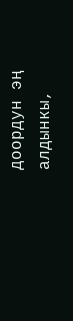доордун эң алдынкы,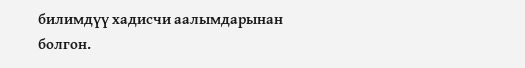билимдүү хадисчи аалымдарынан болгон.